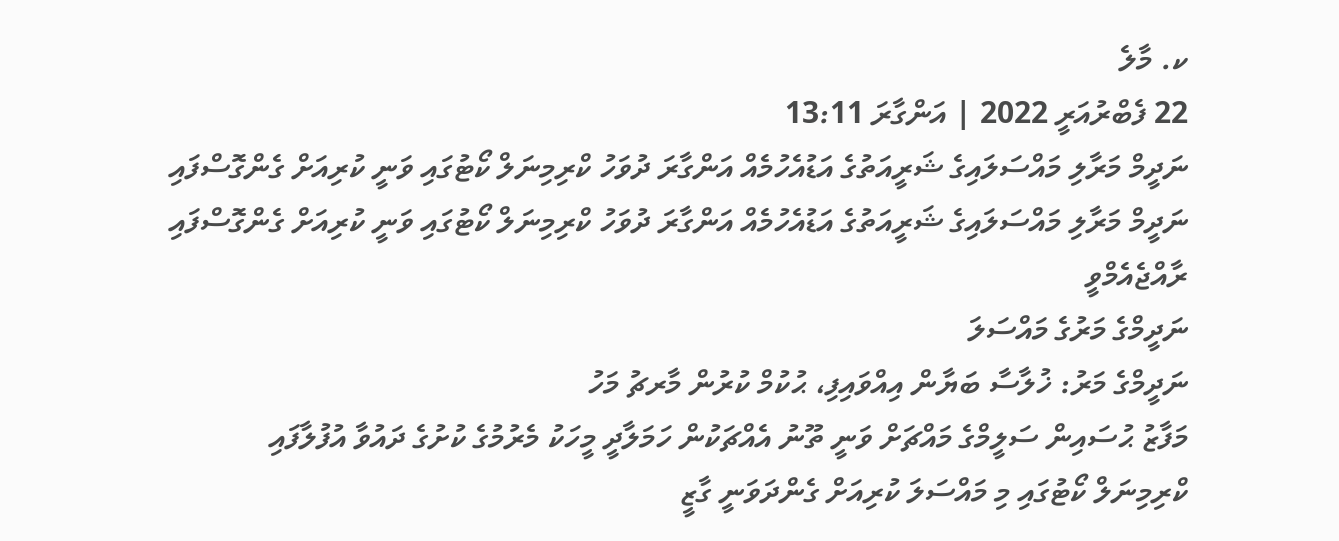ކ. މާލެ
22 ފެބްރުއަރީ 2022 | އަންގާރަ 13:11
ނަދީމް މަރާލި މައްސަލައިގެ ޝަރީއަތުގެ އަޑުއެހުމެއް އަންގާރަ ދުވަހު ކްރިމިނަލް ކޯޓުގައި ވަނީ ކުރިއަށް ގެންގޮސްފައި
ނަދީމް މަރާލި މައްސަލައިގެ ޝަރީއަތުގެ އަޑުއެހުމެއް އަންގާރަ ދުވަހު ކްރިމިނަލް ކޯޓުގައި ވަނީ ކުރިއަށް ގެންގޮސްފައި
ރާއްޖެއެމްވީ
ނަދީމްގެ މަރުގެ މައްސަލަ
ނަދީމްގެ މަރު: ޚުލާސާ ބަޔާން އިއްވައިފި، ޙުކުމް ކުރުން މާރޗު މަހު
މަފާޒު ޙުސައިން ސަލީމްގެ މައްޗަށް ވަނީ ތޫނު އެއްޗަކުން ހަމަލާދީ މީހަކު މެރުމުގެ ކުށުގެ ދައުވާ އުފުލާފައި
ކްރިމިނަލް ކޯޓުގައި މި މައްސަލަ ކުރިއަށް ގެންދަވަނީ ގާޒީ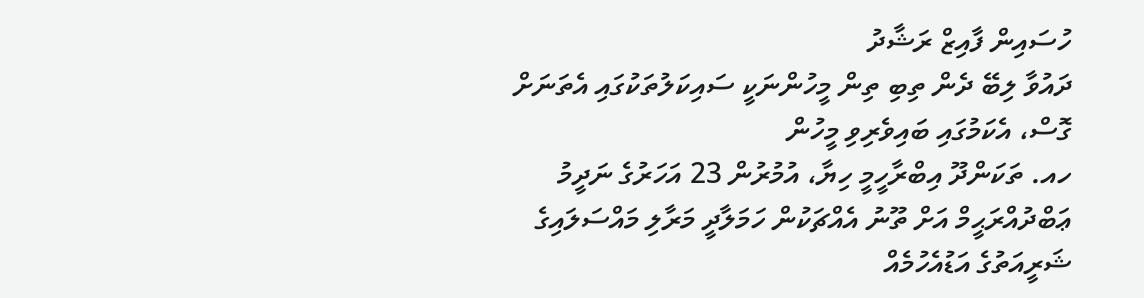ހުސައިން ފާއިޒް ރަޝާދު
ދައުވާ ލިބޭ ދެން ތިބި ތިން މީހުންނަކީ ސައިކަލުތަކުގައި އެތަނަށް ގޮސް، އެކަމުގައި ބައިވެރިވި މީހުން
ހއ. ތަކަންދޫ އިބްރާހީމީ ހިޔާ، އުމުރުން 23 އަހަރުގެ ނަދީމު ޢަބްދުއްރަޙީމް އަށް ތޫނު އެއްޗަކުން ހަމަލާދީ މަރާލި މައްސަލައިގެ ޝަރީއަތުގެ އަޑުއެހުމެއް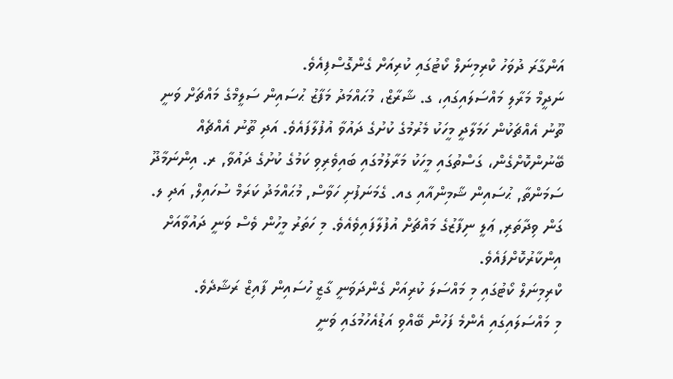އަންގާރަ ދުވަހު ކްރިމިނަލް ކޯޓުގައި ކުރިއަށް ގެންގޮސްފިއެވެ.
ނަދީމް މަރާލި މައްސަލައިގައި، ގ. ޝާރާޒް، މުޙައްމަދު މަފާޒު ޙުސައިން ސަލީމްގެ މައްޗަށް ވަނީ ތޫނު އެއްޗަކުން ހަމަލާދީ މީހަކު މެރުމުގެ ކުށުގެ ދައުވާ އުފުލާފައެވެ. އަދި ތޫނު އެއްޗެއް ބޭނުންކޮށްގެން، ގަސްތުގައި މީހަކު މަރާލުމުގައި ބައިވެރިވި ކަމުގެ ކުށުގެ ދައުވާ, ރ. އިންނަމާދޫ ސަމަންތާ, ޙުސައިން ޝާމިންއާއި ގއ. ގެމަނަފުށި ހަވާސް, މުޙައްމަދު ކަރަމް ސުހައިލް, އަދި ލ. ގަން ވިދާތަރި, ޢަލީ ނިފާޒުގެ މައްޗަށް އުފުލާފައިވެއެވެ. މި ހަތަރު މީހުން ވެސް ވަނީ ދައުވާއަށް އިންކާރުކޮށްފައެވެ.
ކްރިމިނަލް ކޯޓުގައި މި މައްސަލަ ކުރިއަށް ގެންދަވަނީ ގާޒީ ހުސައިން ފާއިޒް ރަޝާދެވެ.
މި މައްސަލައިގައި އެންމެ ފަހުން ބޭއްވި އަޑުއެހުމުގައި ވަނީ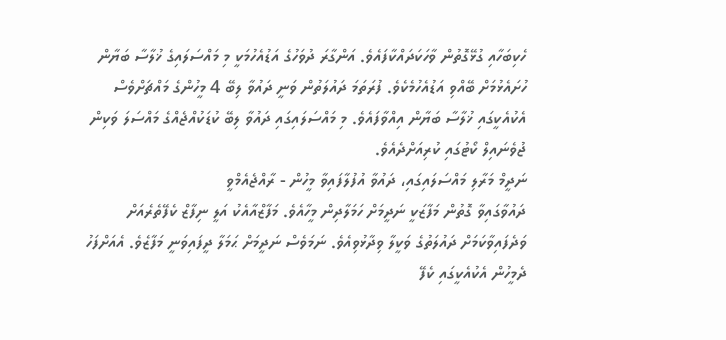ހެކިބަހާއި ގުޅޭގޮތުން ވާހަކަދައްކާފައެވެ. އަންގާރަ ދުވަހުގެ އަޑުއެހުމަކީ މި މައްސަލައިގެ ޚުލާސާ ބަޔާން ހުށައެޅުމަށް ބޭއްވި އަޑުއެހުމެކެވެ. ފުރަތަމަ ދައުލަތުން ވަނީ ދައުވާ ލިބޭ 4 މީހުންގެ މައްޗަށްވެސް އެކުއެކީގައި ޚުލާސާ ބަޔާން އިއްވާފައެވެ. މި މައްސަލައިގައި ދައުވާ ލިބޭ ކުޑަކުއްޖެއްގެ މައްސަލަ ވަކިން ޖުވެނައިލް ކޯޓުގައި ކުރިއަށްދެއެވެ.
ނަދީމް މަރާލި މައްސަލައިގައި، ދައުވާ އުފުލާފައިވާ މީހުން - ރާއްޖެއެމްވީ
ދައުވާގައިވާ ގޮތުން މަފާޒަކީ ނަދީމަށް ހަމަލާދިން މީހާއެވެ. މަފާޒްއާއެކު އަލީ ނިފާޒް ކެފޭތެރެއަށް ވަދެފައިވާކަމަށް ދައުލަތުގެ ވަކީލާ ވިދާޅުވިއެވެ. ނަމަވެސް ނަދީމަށް ޙަމަލާ ދީފައިވަނީ މަފާޒެވެ. އެއަށްފަހު ދެމީހުން އެކުއެކީގައި ކެފޭ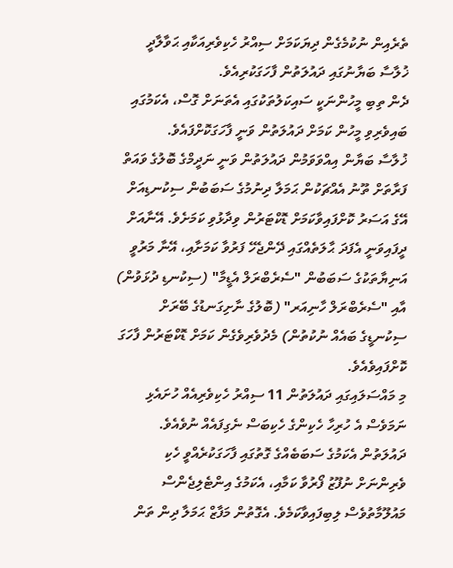ތެރެއިން ނުކުމެގެން ދިޔަކަމަށް ސިއްރު ހެކިވެރިއަކާއި ޙަވާލާދީ ޚުލާސާ ބަޔާނުގައި ދައުލަތުން ފާހަގަކުރިއެވެ.
ދެން ތިބި މީހުންނަކީ ސައިކަލުތަކުގައި އެތަނަށް ގޮސް، އެކަމުގައި ބައިވެރިވި މީހުން ކަމަށް ދައުލަތުން ވަނީ ފާހަގަކޮށްފައެވެ.
ޚުލާސާ ބަޔާން އިއްވަވަމުން ދައުލަތުން ވަނީ ނަދީމްގެ ބޮލުގެ ވައަތް ފަރާތަށް ތޫނު އެއްޗަކުން ޙަމަލާ ދިނުމުގެ ސަބަބުން ސިކުނޑިއަށް އޭގެ އަސަރު ކޮށްފައިވާކަމަށް ޑޮކްޓަރުން ވިދާޅުވި ކަމަށެވެ. އޭނާއަށް ދީފައިވަނީ އެފަދަ ޙާލަތެއްގައި ދޭންޖެހޭ ފަރުވާ ކަމަށާއި، އޭނާ މަރުވީ އަނިޔާތަކުގެ ސަބަބުން "ސެރެބްރަލް އެޑީމާ" (ސިކުނޑި ދުޅަވުން) އާއި "ސެރެބްރަލް ހާނިއަރ" (ބޮލުގެ ނާށިގަނޑުގެ ބޭރަށް ސިކުނޑީގެ ބައެއް ނުކުތުން) މެދުވެރިވެގެން ކަމަށް ޑޮކްޓަރުން ފާހަގަ ކޮށްފައިވެއެވެ.
މި މައްސަލައިގައި ދައުލަތުން 11 ސިއްރު ހެކިވެރިއެއް ހުށައެޅި ނަމަވެސް އެ ހުރިހާ ހެކިންގެ ހެކިބަސް ނެގިފައެއް ނުވެއެވެ. ދައުލަތުން އެކަމުގެ ސަބަބެއްގެ ގޮތުގައި ފާހަގަކުރެއްވީ ހެކި ވެރިންނަށް ނުފޫޒު ފޯރުވާ ކަމާއި، އެކަމުގެ އިންޓެލިޖެންސް މައުލޫމާތުވެސް ލިބިފައިވާކަމެވެ. އެގޮތުން މަފާޒް ޙަމަލާ ދިން ތަން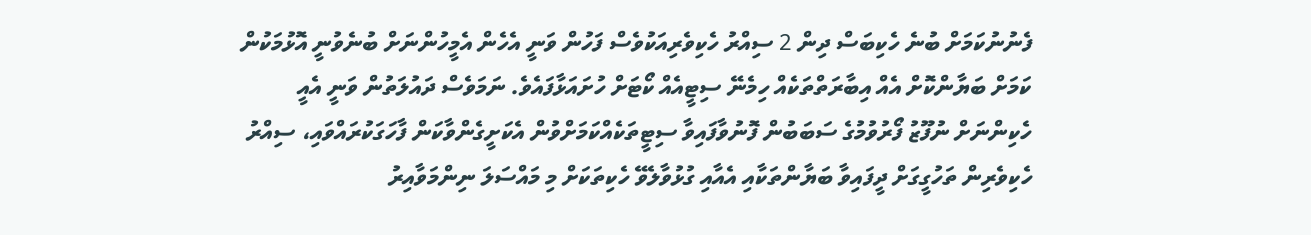ފެނުނުކަމަށް ބުނެ ހެކިބަސް ދިން 2 ސިއްރު ހެކިވެރިއަކުވެސް ފަހުން ވަނީ އެހެން އެމީހުންނަށް ބުނެވުނީ އޮޅުމަކުން ކަމަށް ބަޔާންކޮށް އެއް އިބާރަތްތަކެއް ހިމެނޭ ސިޓީއެއް ކޯޓަށް ހުށައަޅާފައެވެ. ނަމަވެސް ދައުލަތުން ވަނީ އެއީ ހެކިންނަށް ނުފޫޒު ފޯރުވުމުގެ ސަބަބުން ފޮނުވާފައިވާ ސިޓީތަކެއްކަމަށްވުން އެކަށީގެންވާކަން ފާހަގަކުރައްވައި، ސިއްރު ހެކިވެރިން ތަހުގީގަށް ދީފައިވާ ބަޔާންތަކާއި އެއާއި ގުޅުވާލެވޭ ހެކިތަކަށް މި މައްސަލަ ނިންމަވާއިރު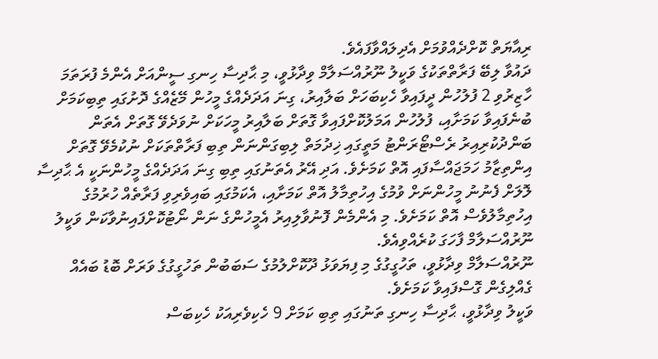ރިއާޔަތް ކޮށްދެއްވުމަށް އެދިލައްވާފައެވެ.
ދައުވާ ލިބޭ ފަރާތްތަކުގެ ވަކީލު ނޫރުއްސަލާމް ވިދާޅުވީ، މި ޙާދިސާ ހިނގި ސީންއަށް އެންމެ ފުރަތަމަ ހާޒިރުވި 2 ފުލުހުން ދީފައިވާ ހެކިބަހަށް ބަލާއިރު، ގިނަ އަދަދެއްގެ މީހުން މޭޒެއްގެ ދޮށުގައި ތިބިކަމަށް ބުނެފައިވާ ކަމަށާއި، ފުލުހުން އަމަލުކޮށްފައިވާ ގޮތަށް ބަލާއިރު މީހަކަށް ނުވަދެވޭ ގޮތަށް އެތަން ބަންދުކުރިއިރު ރެސްޓޯރަންޓު މަތީގައި ޚިދުމަތް ލިބިގަންނަން ތިބި ފަރާތްތަކަށް ނުކުމެވޭ ގޮތަށް އިންތިޒާމު ހަމަޖައްސާފައި އޮތް ކަމަށެވެ. އަދި އޭރު އެތަނުގައި ތިބި ގިނަ އަދަދެއްގެ މީހުންނަކީ އެ ޙާދިސާ ލޮލަށް ފެނުނު މީހުންނަށް ވުމުގެ އިހުތިމާލު އޮތް ކަމަށާއި، އެކަމުގައި ބައިވެރިވި ފަރާތެއް ހުރުމުގެ އިހުތިމާލުވެސް އޮތް ކަމަށެވެ. މި އެންމެން ފޮނުވާލިއިރު އެމީހުންގެ ނަން ނޯޓުކޮށްފައިނުވާކަން ވަކީލު ނޫރުއްސަލާމް ފާހަގަ ކުރެއްވިއެވެ.
ނޫރުއްސަލާމް ވިދާޅުވީ، ތަހުގީގުގެ މި ފިޔަވަޅު ދޫކޮށްލުމުގެ ސަބަބުން ތަހުގީގުގެ ވަރަށް ބޮޑު ބައެއް ގެއްލިގެން ގޮސްފައިވާ ކަމަށެވެ.
ވަކީލު ވިދާޅުވީ، ޙާދިސާ ހިނގި ތަނުގައި ތިބި ކަމަށް 9 ހެކިވެރިއަކު ހެކިބަސް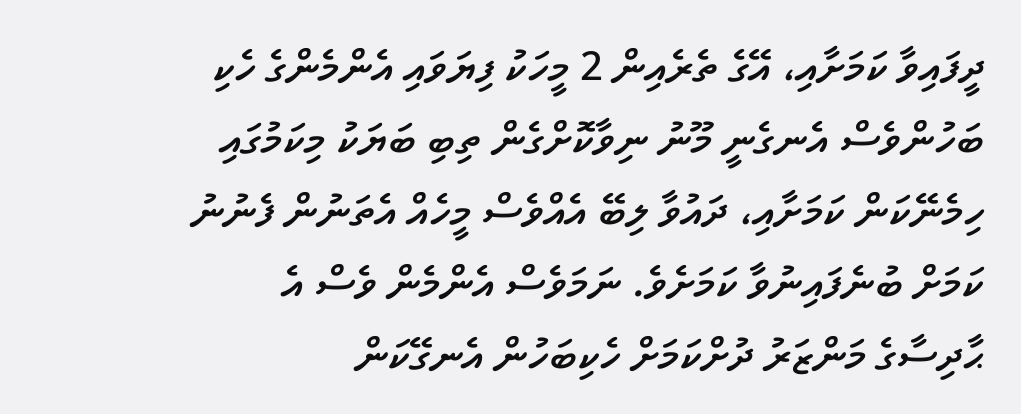ދީފައިވާ ކަމަށާއި، އޭގެ ތެރެއިން 2 މީހަކު ފިޔަވައި އެންމެންގެ ހެކި ބަހުންވެސް އެނގެނީ މޫނު ނިވާކޮށްގެން ތިބި ބަޔަކު މިކަމުގައި ހިމެނޭކަން ކަމަށާއި، ދައުވާ ލިބޭ އެއްވެސް މީހެއް އެތަނުން ފެނުނު ކަމަށް ބުނެފައިނުވާ ކަމަށެވެ. ނަމަވެސް އެންމެން ވެސް އެ ޙާދިސާގެ މަންޒަރު ދުށްކަމަށް ހެކިބަހުން އެނގޭކަން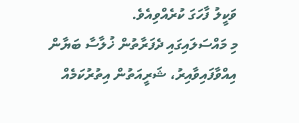ވަކީލު ފާހަގަ ކުރެއްވިއެވެ.
މި މައްސަލައިގައި ދެފަރާތުން ޚުލާސާ ބަޔާން އިއްވާފައިވާއިރު، ޝަރީއަތުން އިތުރުކަމެއް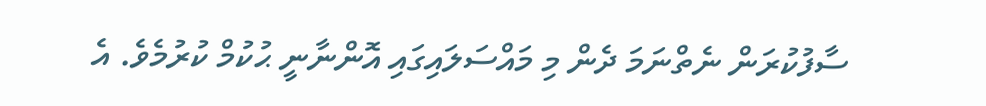ސާފުކުރަން ނެތްނަމަ ދެން މި މައްސަލައިގައި އޮންނާނީ ޙުކުމް ކުރުމެވެ. އެ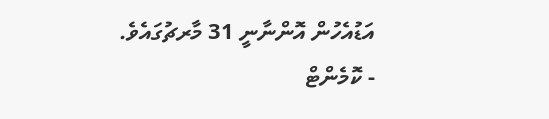އަޑުއެހުން އޮންނާނީ 31 މާރޗުގައެވެ.
- ކޮމެންޓް